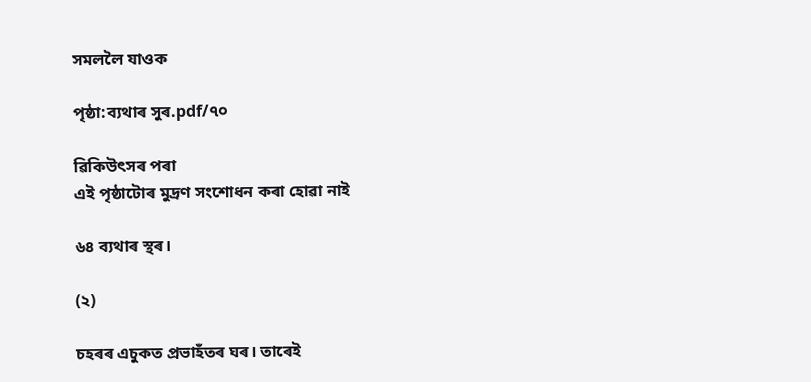সমললৈ যাওক

পৃষ্ঠা:ব্যথাৰ সুৰ.pdf/৭০

ৱিকিউৎসৰ পৰা
এই পৃষ্ঠাটোৰ মুদ্ৰণ সংশোধন কৰা হোৱা নাই

৬৪ ব্যথাৰ স্থৰ।

(২)

চহৰৰ এচুকত প্রভাহঁতৰ ঘৰ। তাৰেই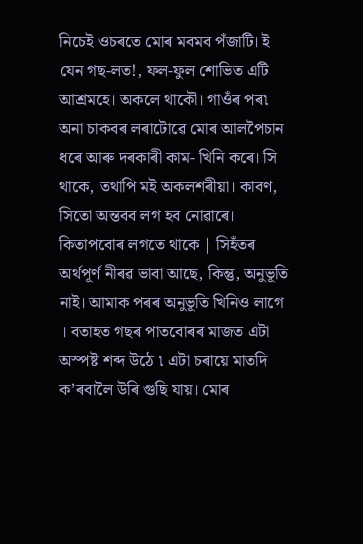নিচেই ওচৰতে মোৰ মবমব পঁজাটি। ই যেন গছ-লত!, ফল-ফুল শোভিত এটি আশ্রমহে। অকলে থাকৌ। গাওঁৰ পৰ৷ অনা চাকবৰ লৰাটোৱে মোৰ আলপৈচান ধৰে আৰু দৰকাৰী কাম- খিনি কৰে। সি থাকে, তথাপি মই অকলশৰীয়া। কাবণ, সিতো অন্তবব লগ হব নোৱাৰে। কিতাপবোৰ লগতে থাকে | সিহঁতৰ অর্থপূর্ণ নীৰৱ ভাবা আছে, কিন্তু, অনুভূতি নাই। আমাক পৰৰ অনুভূতি খিনিও লাগে । বতাহত গছৰ পাতবোৰৰ মাজত এটা অস্পষ্ট শব্দ উঠে ৷ এটা চৰায়ে মাতদি ক’ৰবালৈ উৰি গুছি যায়। মোৰ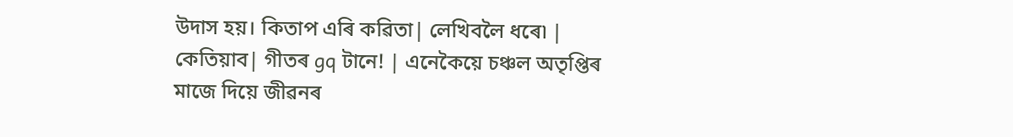উদাস হয়। কিতাপ এৰি কৱিতা| লেখিবলৈ ধৰে৷ | কেতিয়াব| গীতৰ gq টানে! | এনেকৈয়ে চঞ্চল অতৃপ্তিৰ মাজে দিয়ে জীৱনৰ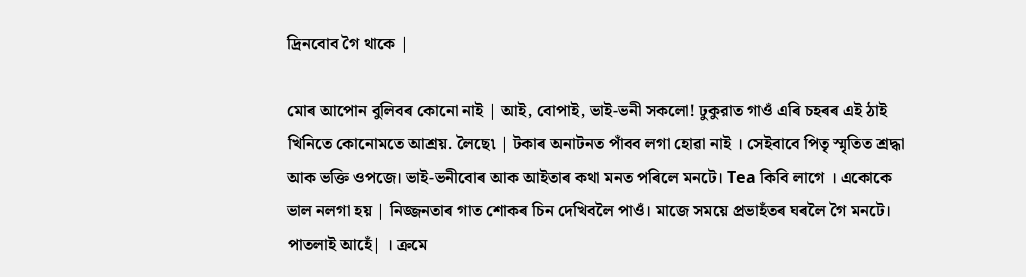দ্রিনবোব গৈ থাকে |

মোৰ আপোন বুলিবৰ কোনো নাই | আই, বোপাই, ভাই-ভনী সকলো! ঢুকুরাত গাওঁ এৰি চহৰৰ এই ঠাই খিনিতে কোনোমতে আশ্রয়. লৈছে৷ | টকাৰ অনাটনত পাঁবব লগা হোৱা নাই । সেইবাবে পিতৃ স্মৃতিত শ্রদ্ধা আক ভক্তি ওপজে। ভাই-ভনীবোৰ আক আইতাৰ কথা মনত পৰিলে মনটে। Tea কিবি লাগে । একোকে ভাল নলগা হয় | নিজ্জনতাৰ গাত শোকৰ চিন দেখিবলৈ পাওঁ। মাজে সময়ে প্রভাহঁতৰ ঘৰলৈ গৈ মনটে। পাতলাই আহেঁ| । ক্রমে